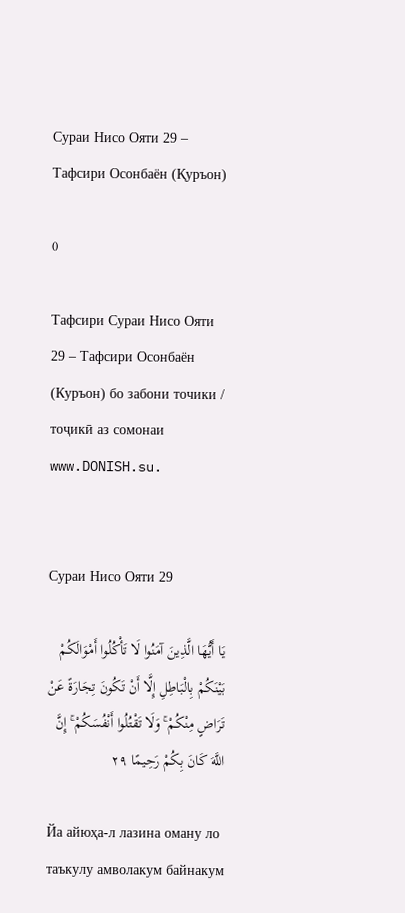Сураи Нисо Ояти 29 – Тафсири Осонбаён (Қуръон)

0

Тафсири Сураи Нисо Ояти 29 – Тафсири Осонбаён (Куръон) бо забони точики / тоҷикӣ аз сомонаи www.DONISH.su.


Сураи Нисо Ояти 29

يَا أَيُّهَا الَّذِينَ آمَنُوا لَا تَأْكُلُوا أَمْوَالَكُمْ بَيْنَكُمْ بِالْبَاطِلِ إِلَّا أَنْ تَكُونَ تِجَارَةً عَنْ تَرَاضٍ مِنْكُمْ ۚ وَلَا تَقْتُلُوا أَنْفُسَكُمْ ۚ إِنَّ اللَّهَ كَانَ بِكُمْ رَحِيمًا ٢٩

Йа айюҳа-л лазина оману ло таъкулу амволакум байнакум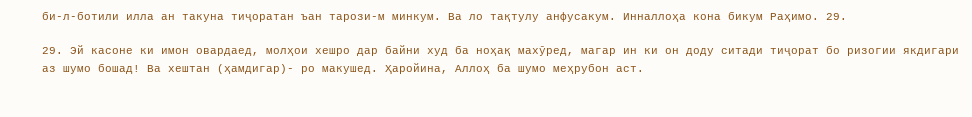би-л-ботили илла ан такуна тиҷоратан ъан тарози-м минкум. Ва ло тақтулу анфусакум. Инналлоҳа кона бикум Раҳимо. 29.

29. Эй касоне ки имон овардаед, молҳои хешро дар байни худ ба ноҳақ махӯред, магар ин ки он доду ситади тиҷорат бо ризогии якдигари аз шумо бошад! Ва хештан (ҳамдигар)- ро макушед. Ҳаройина, Аллоҳ ба шумо меҳрубон аст.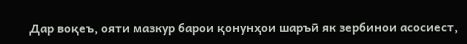Дар воқеъ, ояти мазкур барои қонунҳои шаръӣ як зербинои асосиест,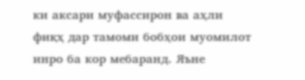ки аксари муфассирон ва аҳли фиқҳ дар тамоми бобҳои муомилот инро ба кор мебаранд. Яъне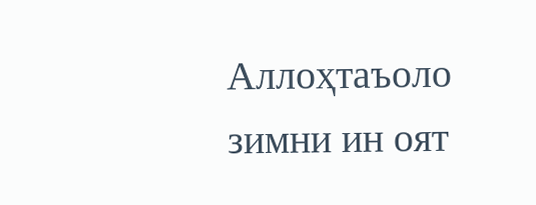Аллоҳтаъоло зимни ин оят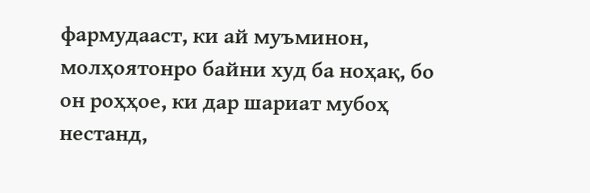фармудааст, ки ай муъминон, молҳоятонро байни худ ба ноҳақ, бо он роҳҳое, ки дар шариат мубоҳ нестанд,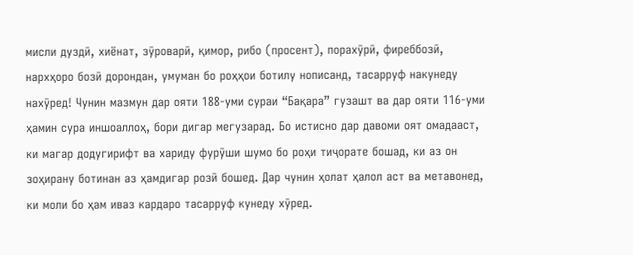мисли дуздӣ, хиёнат, зӯроварӣ, қимор, рибо (просент), порахӯрӣ, фиреббозӣ, нархҳоро бозӣ дорондан, умуман бо роҳҳои ботилу нописанд, тасарруф накунеду нахӯред! Чунин мазмун дар ояти 188-уми сураи “Бақара” гузашт ва дар ояти 116-уми ҳамин сура иншоаллоҳ, бори дигар мегузарад. Бо истисно дар давоми оят омадааст, ки магар додугирифт ва хариду фурӯши шумо бо роҳи тиҷорате бошад, ки аз он зоҳирану ботинан аз ҳамдигар розӣ бошед. Дар чунин ҳолат ҳалол аст ва метавонед, ки моли бо ҳам иваз кардаро тасарруф кунеду хӯред.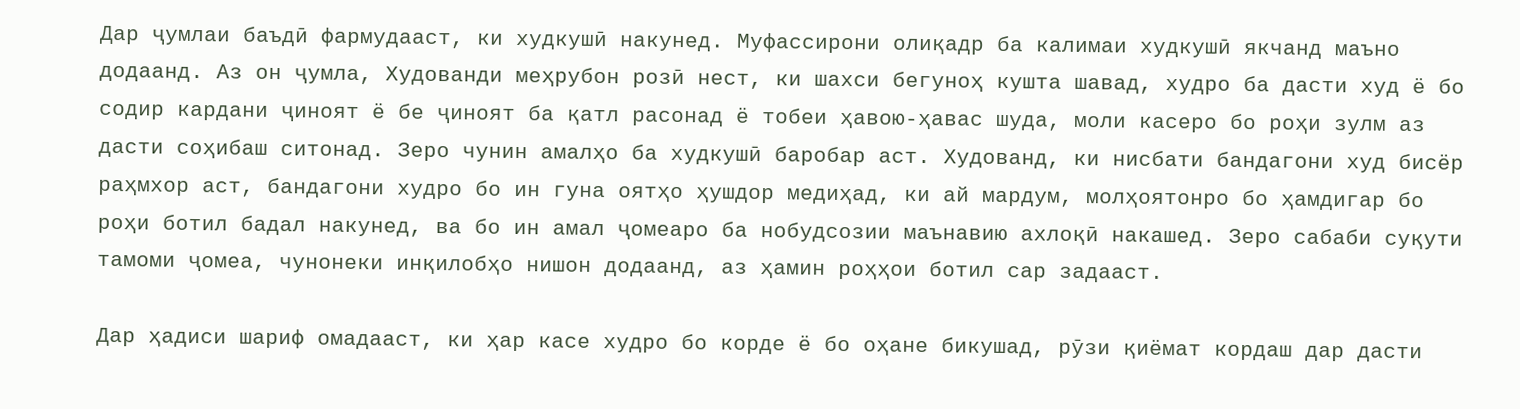Дар ҷумлаи баъдӣ фармудааст, ки худкушӣ накунед. Муфассирони олиқадр ба калимаи худкушӣ якчанд маъно додаанд. Аз он ҷумла, Худованди меҳрубон розӣ нест, ки шахси бегуноҳ кушта шавад, худро ба дасти худ ё бо содир кардани ҷиноят ё бе ҷиноят ба қатл расонад ё тобеи ҳавою-ҳавас шуда, моли касеро бо роҳи зулм аз дасти соҳибаш ситонад. Зеро чунин амалҳо ба худкушӣ баробар аст. Худованд, ки нисбати бандагони худ бисёр раҳмхор аст, бандагони худро бо ин гуна оятҳо ҳушдор медиҳад, ки ай мардум, молҳоятонро бо ҳамдигар бо роҳи ботил бадал накунед, ва бо ин амал ҷомеаро ба нобудсозии маънавию ахлоқӣ накашед. Зеро сабаби суқути тамоми ҷомеа, чунонеки инқилобҳо нишон додаанд, аз ҳамин роҳҳои ботил сар задааст.

Дар ҳадиси шариф омадааст, ки ҳар касе худро бо корде ё бо оҳане бикушад, рӯзи қиёмат кордаш дар дасти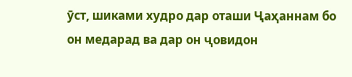ӯст, шиками худро дар оташи Ҷаҳаннам бо он медарад ва дар он ҷовидон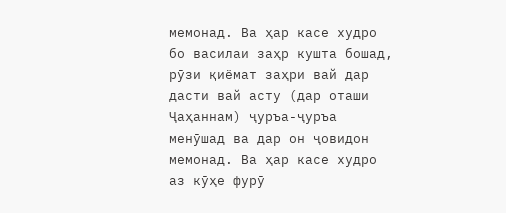мемонад. Ва ҳар касе худро бо василаи заҳр кушта бошад, рӯзи қиёмат заҳри вай дар дасти вай асту (дар оташи Ҷаҳаннам) ҷуръа-ҷуръа менӯшад ва дар он ҷовидон мемонад. Ва ҳар касе худро аз кӯҳе фурӯ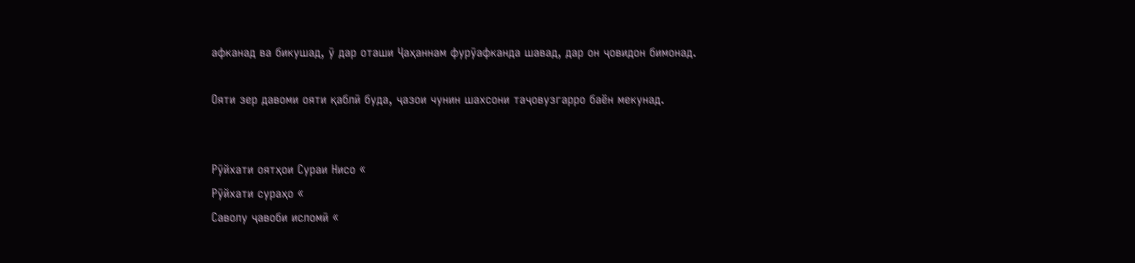афканад ва бикушад, ӯ дар оташи Ҷаҳаннам фурӯафканда шавад, дар он ҷовидон бимонад.

Ояти зер давоми ояти қаблӣ буда, ҷазои чунин шахсони таҷовузгарро баён мекунад.


Рӯйхати оятҳои Сураи Нисо «
Рӯйхати сураҳо «
Саволу ҷавоби исломӣ «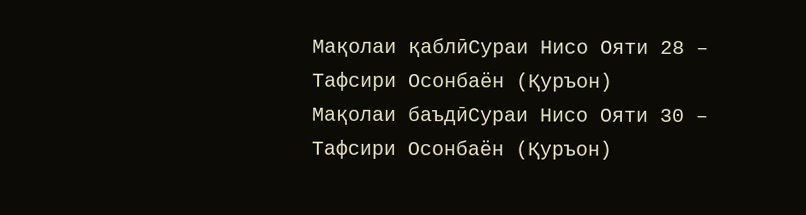Мақолаи қаблӣСураи Нисо Ояти 28 – Тафсири Осонбаён (Қуръон)
Мақолаи баъдӣСураи Нисо Ояти 30 – Тафсири Осонбаён (Қуръон)